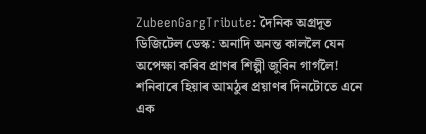ZubeenGargTribute: দৈনিক অগ্ৰদূত ডিজিটেল ডেস্ক: অনাদি অনন্ত কাললৈ যেন অপেক্ষা কৰিব প্ৰাণৰ শিল্পী জুবিন গাৰ্গলৈ! শনিবাৰে হিয়াৰ আমঠুৰ প্রয়াণৰ দিনটোতে এনে এক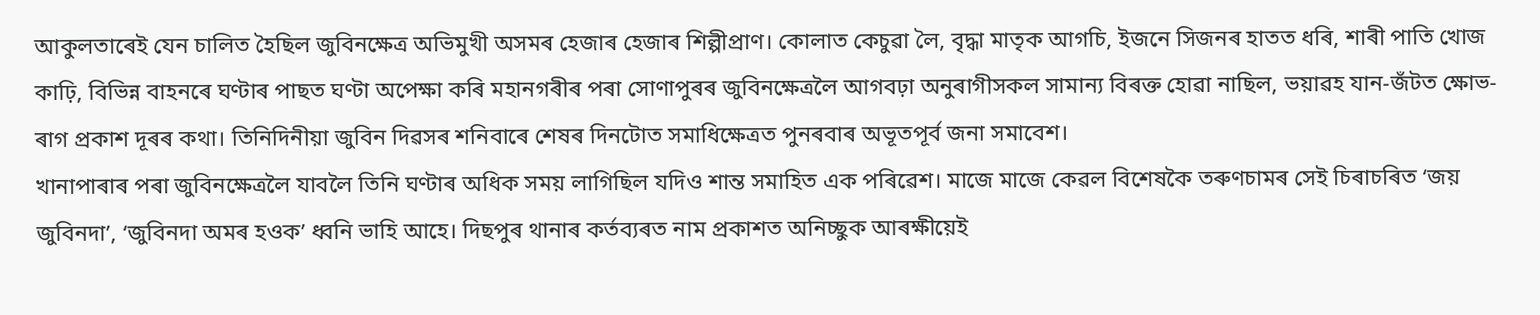আকুলতাৰেই যেন চালিত হৈছিল জুবিনক্ষেত্র অভিমুখী অসমৰ হেজাৰ হেজাৰ শিল্পীপ্রাণ। কোলাত কেচুৱা লৈ, বৃদ্ধা মাতৃক আগচি, ইজনে সিজনৰ হাতত ধৰি, শাৰী পাতি খোজ কাঢ়ি, বিভিন্ন বাহনৰে ঘণ্টাৰ পাছত ঘণ্টা অপেক্ষা কৰি মহানগৰীৰ পৰা সোণাপুৰৰ জুবিনক্ষেত্ৰলৈ আগবঢ়া অনুৰাগীসকল সামান্য বিৰক্ত হোৱা নাছিল, ভয়াৱহ যান-জঁটত ক্ষোভ-ৰাগ প্ৰকাশ দূৰৰ কথা। তিনিদিনীয়া জুবিন দিৱসৰ শনিবাৰে শেষৰ দিনটোত সমাধিক্ষেত্ৰত পুনৰবাৰ অভূতপূর্ব জনা সমাবেশ।
খানাপাৰাৰ পৰা জুবিনক্ষেত্রলৈ যাবলৈ তিনি ঘণ্টাৰ অধিক সময় লাগিছিল যদিও শান্ত সমাহিত এক পৰিৱেশ। মাজে মাজে কেৱল বিশেষকৈ তৰুণচামৰ সেই চিৰাচৰিত ‘জয় জুবিনদা’, ‘জুবিনদা অমৰ হওক’ ধ্বনি ভাহি আহে। দিছপুৰ থানাৰ কৰ্তব্যৰত নাম প্রকাশত অনিচ্ছুক আৰক্ষীয়েই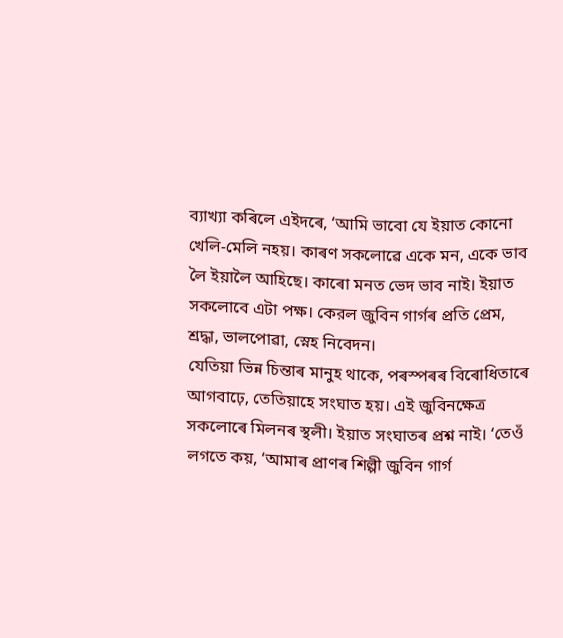ব্যাখ্যা কৰিলে এইদৰে, ‘আমি ভাবো যে ইয়াত কোনো খেলি-মেলি নহয়। কাৰণ সকলোৱে একে মন, একে ভাব লৈ ইয়ালৈ আহিছে। কাৰো মনত ভেদ ভাব নাই। ইয়াত সকলোবে এটা পক্ষ। কেরল জুবিন গাৰ্গৰ প্রতি প্রেম, শ্রদ্ধা, ভালপোৱা, স্নেহ নিবেদন।
যেতিয়া ভিন্ন চিন্তাৰ মানুহ থাকে, পৰস্পৰৰ বিৰোধিতাৰে আগবাঢ়ে, তেতিয়াহে সংঘাত হয়। এই জুবিনক্ষেত্র সকলোৰে মিলনৰ স্থলী। ইয়াত সংঘাতৰ প্ৰশ্ন নাই। ‘তেওঁ লগতে কয়, ‘আমাৰ প্ৰাণৰ শিল্পী জুবিন গাৰ্গ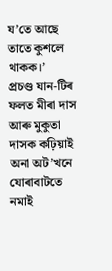য’তে আছে তাতে কুশলে থাকক।’
প্রচণ্ড যান-টিৰ ফলত মীৰা দাস আৰু মুকুতা দাসক কঢ়িয়াই অনা অট’খনে যোৰাবাটতে নমাই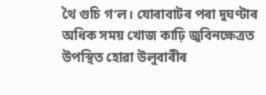থৈ গুচি গ’ল। যোৰাবাটৰ পৰা দুঘণ্টাৰ অধিক সময় খোজ কাঢ়ি জুবিনক্ষেত্রত উপস্থিত হোৱা উলুবাৰীৰ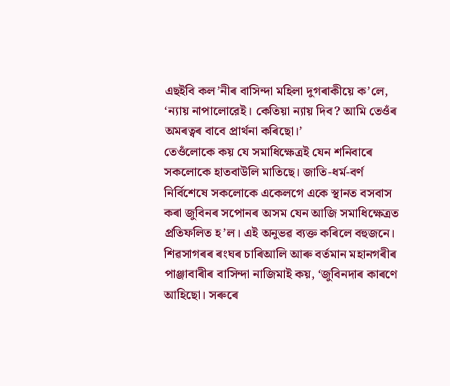এছইবি কল’নীৰ বাসিন্দা মহিলা দুগৰাকীয়ে ক’লে, ‘ন্যায় নাপালোরেই। কেতিয়া ন্যায় দিব? আমি তেওঁৰ অমৰত্বৰ বাবে প্রার্থনা কৰিছো।’
তেওঁলোকে কয় যে সমাধিক্ষেত্রই যেন শনিবাৰে সকলোকে হাতবাউলি মাতিছে। জাতি-ধর্ম-বর্ণ নির্বিশেষে সকলোকে একেলগে একে স্থানত বসবাস কৰা জুবিনৰ সপোনৰ অসম যেন আজি সমাধিক্ষেত্রত প্রতিফলিত হ’ল। এই অনুভৱ ব্যক্ত কৰিলে বহুজনে। শিৱসাগৰৰ ৰংঘৰ চাৰিআলি আৰু বৰ্তমান মহানগৰীৰ পাঞ্জাবাৰীৰ বাসিন্দা নাজিমাই কয়, ‘জুবিনদাৰ কাৰণে আহিছো। সৰুৰে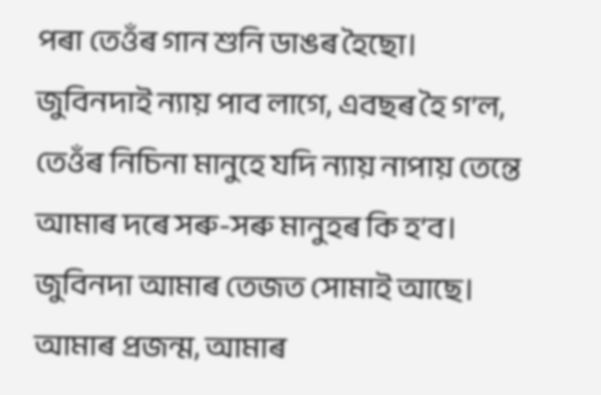পৰা তেওঁৰ গান শুনি ডাঙৰ হৈছো। জুবিনদাই ন্যায় পাব লাগে, এবছৰ হৈ গ’ল, তেওঁৰ নিচিনা মানুহে যদি ন্যায় নাপায় তেন্তে আমাৰ দৰে সৰু-সৰু মানুহৰ কি হ’ব। জুবিনদা আমাৰ তেজত সোমাই আছে। আমাৰ প্ৰজন্ম, আমাৰ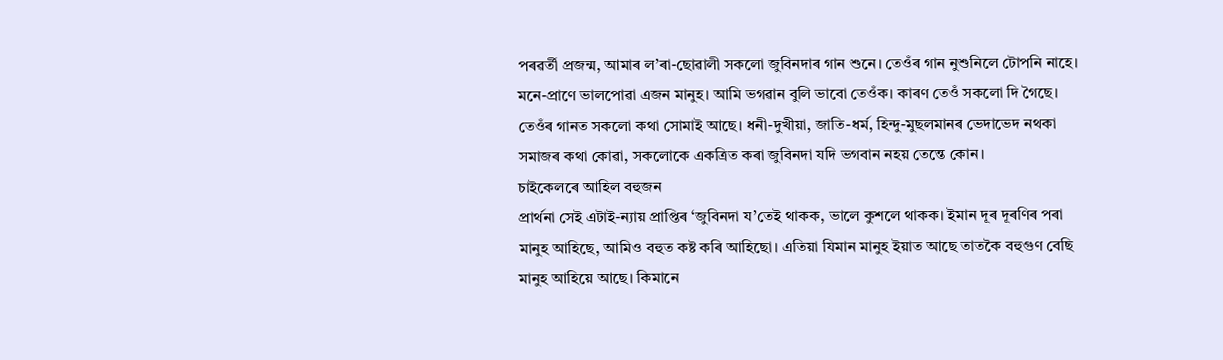পৰৱৰ্তী প্রজন্ম, আমাৰ ল’ৰা-ছোৱালী সকলো জুবিনদাৰ গান শুনে। তেওঁৰ গান নুশুনিলে টোপনি নাহে। মনে-প্রাণে ভালপোৱা এজন মানুহ। আমি ভগৱান বুলি ভাবো তেওঁক। কাৰণ তেওঁ সকলো দি গৈছে। তেওঁৰ গানত সকলো কথা সোমাই আছে। ধনী-দুখীয়া, জাতি-ধর্ম, হিন্দু-মুছলমানৰ ভেদাভেদ নথকা সমাজৰ কথা কোৱা, সকলোকে একত্রিত কৰা জুবিনদা যদি ভগবান নহয় তেন্তে কোন।
চাইকেলৰে আহিল বহুজন
প্রার্থনা সেই এটাই-ন্যায় প্রাপ্তিৰ ‘জুবিনদা য’তেই থাকক, ভালে কুশলে থাকক। ইমান দূৰ দূৰণিৰ পৰা মানুহ আহিছে, আমিও বহুত কষ্ট কৰি আহিছো। এতিয়া যিমান মানুহ ইয়াত আছে তাতকৈ বহুগুণ বেছি মানুহ আহিয়ে আছে। কিমানে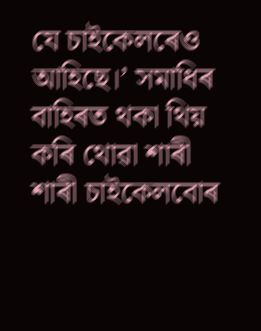যে চাইকেলৰেও আহিছে।’ সমাধিৰ বাহিৰত থকা থিয় কৰি থোৱা শাৰী শাৰী চাইকেলবোৰ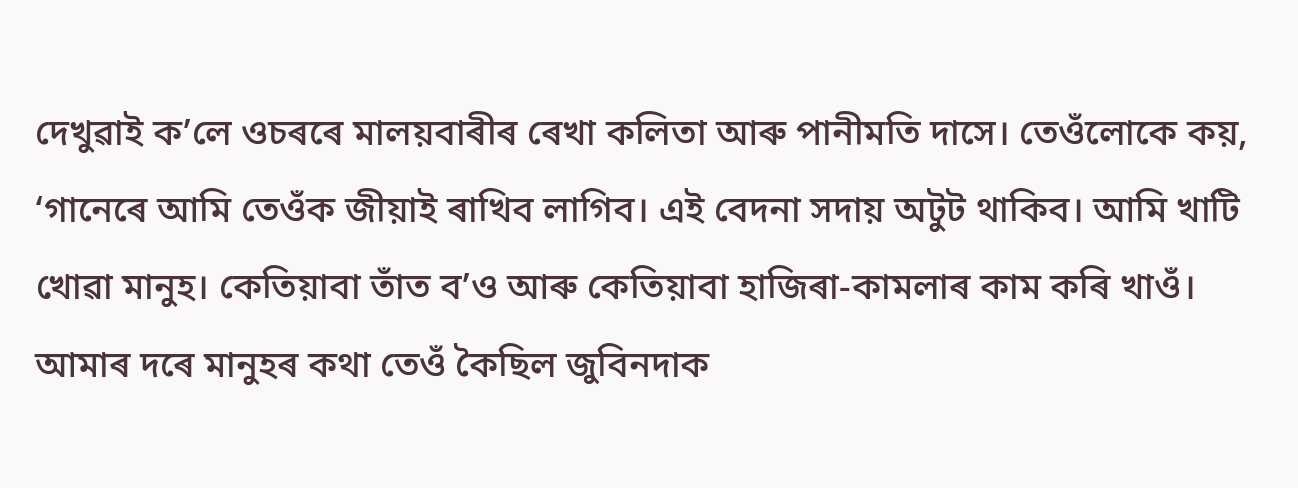দেখুৱাই ক’লে ওচৰৰে মালয়বাৰীৰ ৰেখা কলিতা আৰু পানীমতি দাসে। তেওঁলোকে কয়, ‘গানেৰে আমি তেওঁক জীয়াই ৰাখিব লাগিব। এই বেদনা সদায় অটুট থাকিব। আমি খাটি খোৱা মানুহ। কেতিয়াবা তাঁত ব’ও আৰু কেতিয়াবা হাজিৰা-কামলাৰ কাম কৰি খাওঁ। আমাৰ দৰে মানুহৰ কথা তেওঁ কৈছিল জুবিনদাক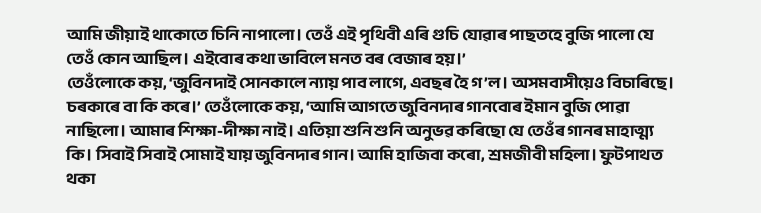আমি জীয়াই থাকোতে চিনি নাপালো। তেওঁ এই পৃথিবী এৰি গুচি যোৱাৰ পাছতহে বুজি পালো যে তেওঁ কোন আছিল। এইবোৰ কথা ভাবিলে মনত বৰ বেজাৰ হয়।’
তেওঁলোকে কয়, ‘জুবিনদাই সোনকালে ন্যায় পাব লাগে, এবছৰ হৈ গ’ল। অসমবাসীয়েও বিচাৰিছে। চৰকাৰে বা কি কৰে।’ তেওঁলোকে কয়, ‘আমি আগতে জুবিনদাৰ গানবোৰ ইমান বুজি পোৱা নাছিলো। আমাৰ শিক্ষা-দীক্ষা নাই। এতিয়া শুনি শুনি অনুভৱ কৰিছো যে তেওঁৰ গানৰ মাহাত্ম্য কি। সিবাই সিবাই সোমাই যায় জুবিনদাৰ গান। আমি হাজিবা কৰো, শ্রমজীবী মহিলা। ফুটপাথত থকা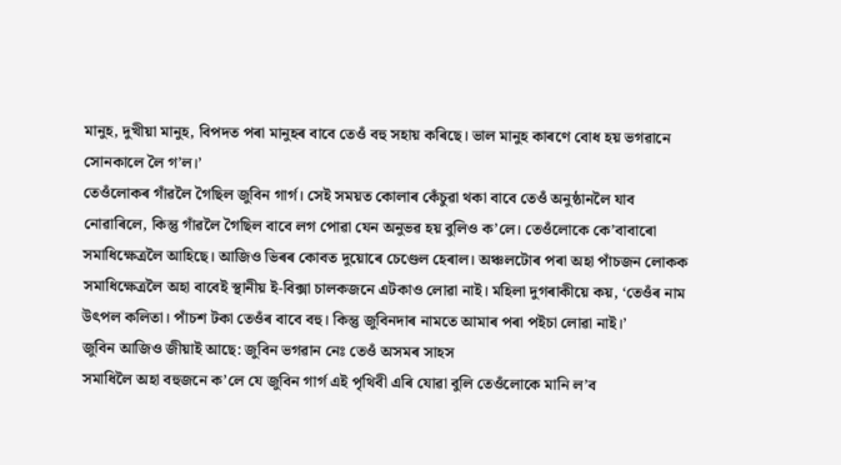মানুহ, দুখীয়া মানুহ, বিপদত পৰা মানুহৰ বাবে তেওঁ বহু সহায় কৰিছে। ভাল মানুহ কাৰণে বোধ হয় ভগৱানে সোনকালে লৈ গ’ল।’
তেওঁলোকৰ গাঁৱলৈ গৈছিল জুবিন গাৰ্গ। সেই সময়ত কোলাৰ কেঁচুৱা থকা বাবে তেওঁ অনুষ্ঠানলৈ যাব নোৱাৰিলে, কিন্তু গাঁৱলৈ গৈছিল বাবে লগ পোৱা যেন অনুভৱ হয় বুলিও ক’লে। তেওঁলোকে কে’বাবাৰো সমাধিক্ষেত্রলৈ আহিছে। আজিও ভিৰৰ কোবত দুয়োৰে চেণ্ডেল হেৰাল। অঞ্চলটোৰ পৰা অহা পাঁচজন লোকক সমাধিক্ষেত্রলৈ অহা বাবেই স্থানীয় ই-বিক্সা চালকজনে এটকাও লোৱা নাই। মহিলা দুগৰাকীয়ে কয়, ‘তেওঁৰ নাম উৎপল কলিতা। পাঁচশ টকা তেওঁৰ বাবে বহু। কিন্তু জুবিনদাৰ নামতে আমাৰ পৰা পইচা লোৱা নাই।’
জুবিন আজিও জীয়াই আছে: জুবিন ভগৱান নেঃ তেওঁ অসমৰ সাহস
সমাধিলৈ অহা বহুজনে ক’লে যে জুবিন গাৰ্গ এই পৃথিবী এৰি যোৱা বুলি তেওঁলোকে মানি ল’ব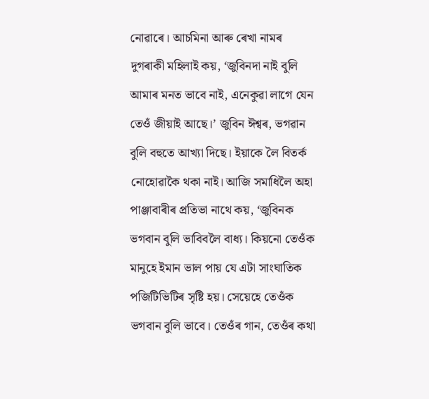নোৱাৰে। আচমিনা আৰু ৰেখা নামৰ দুগৰাকী মহিলাই কয়, ‘জুবিনদা নাই বুলি আমাৰ মনত ভাবে নাই, এনেকুৱা লাগে যেন তেওঁ জীয়াই আছে।’ জুবিন ঈশ্বৰ, ভগৱান বুলি বহুতে আখ্যা দিছে। ইয়াকে লৈ বিতর্ক নোহোৱাকৈ থকা নাই। আজি সমাধিলৈ অহা পাঞ্জাবাৰীৰ প্রতিভা নাথে কয়, ‘জুবিনক ভগবান বুলি ভাবিবলৈ বাধ্য। কিয়নো তেওঁক মানুহে ইমান ভাল পায় যে এটা সাংঘাতিক পজিটিভিটিৰ সৃষ্টি হয়। সেয়েহে তেওঁক ভগবান বুলি ভাবে। তেওঁৰ গান, তেওঁৰ কথা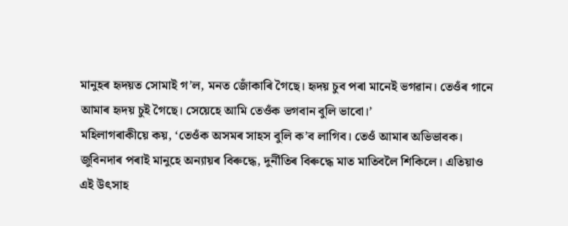মানুহৰ হৃদয়ত সোমাই গ’ল, মনত জোঁকাৰি গৈছে। হৃদয় চুব পৰা মানেই ভগৱান। তেওঁৰ গানে আমাৰ হৃদয় চুই গৈছে। সেয়েহে আমি তেওঁক ভগবান বুলি ভাবো।’
মহিলাগৰাকীয়ে কয়, ‘তেওঁক অসমৰ সাহস বুলি ক’ব লাগিব। তেওঁ আমাৰ অভিভাবক। জুবিনদাৰ পৰাই মানুহে অন্যায়ৰ বিৰুদ্ধে, দুর্নীতিৰ বিৰুদ্ধে মাত মাতিবলৈ শিকিলে। এতিয়াও এই উৎসাহ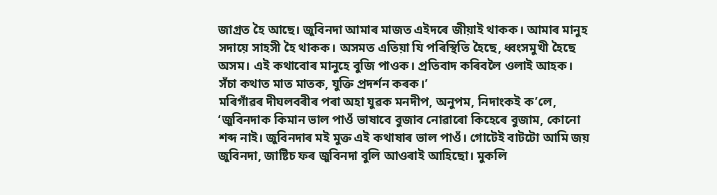জাগ্রত হৈ আছে। জুবিনদা আমাৰ মাজত এইদৰে জীয়াই থাকক। আমাৰ মানুহ সদায়ে সাহসী হৈ থাকক। অসমত এতিয়া যি পৰিস্থিতি হৈছে, ধ্বংসমুখী হৈছে অসম। এই কথাবোৰ মানুহে বুজি পাওক। প্রতিবাদ কৰিবলৈ ওলাই আহক। সঁচা কথাত মাত মাতক, যুক্তি প্রদর্শন কৰক।’
মৰিগাঁৱৰ দীঘলবৰীৰ পৰা অহা যুৱক মনদীপ, অনুপম, নিদাংকই ক’লে, ‘জুবিনদাক কিমান ভাল পাওঁ ভাষাবে বুজাব নোৱাৰো কিহেৰে বুজাম, কোনো শব্দ নাই। জুবিনদাৰ মই মুক্ত এই কথাষাৰ ভাল পাওঁ। গোটেই বাটটো আমি জয় জুবিনদা, জাষ্টিচ ফৰ জুবিনদা বুলি আওৰাই আহিছো। মুকলি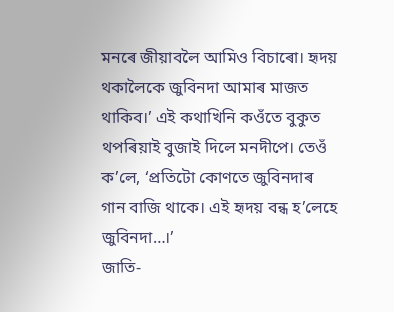মনৰে জীয়াবলৈ আমিও বিচাৰো। হৃদয় থকালৈকে জুবিনদা আমাৰ মাজত থাকিব।’ এই কথাখিনি কওঁতে বুকুত থপৰিয়াই বুজাই দিলে মনদীপে। তেওঁ ক’লে, ‘প্রতিটো কোণতে জুবিনদাৰ গান বাজি থাকে। এই হৃদয় বন্ধ হ’লেহে জুবিনদা…।’
জাতি-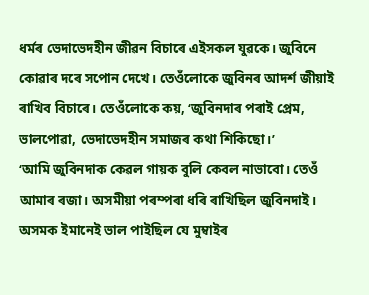ধৰ্মৰ ভেদাভেদহীন জীৱন বিচাৰে এইসকল যুৱকে। জুবিনে কোৱাৰ দৰে সপোন দেখে। তেওঁলোকে জুবিনৰ আদর্শ জীয়াই ৰাখিব বিচাৰে। তেওঁলোকে কয়, ‘জুবিনদাৰ পৰাই প্রেম, ভালপোৱা, ভেদাভেদহীন সমাজৰ কথা শিকিছো।’
‘আমি জুবিনদাক কেৱল গায়ক বুলি কেবল নাভাবো। তেওঁ আমাৰ ৰজা। অসমীয়া পৰম্পৰা ধৰি ৰাখিছিল জুবিনদাই। অসমক ইমানেই ভাল পাইছিল যে মুম্বাইৰ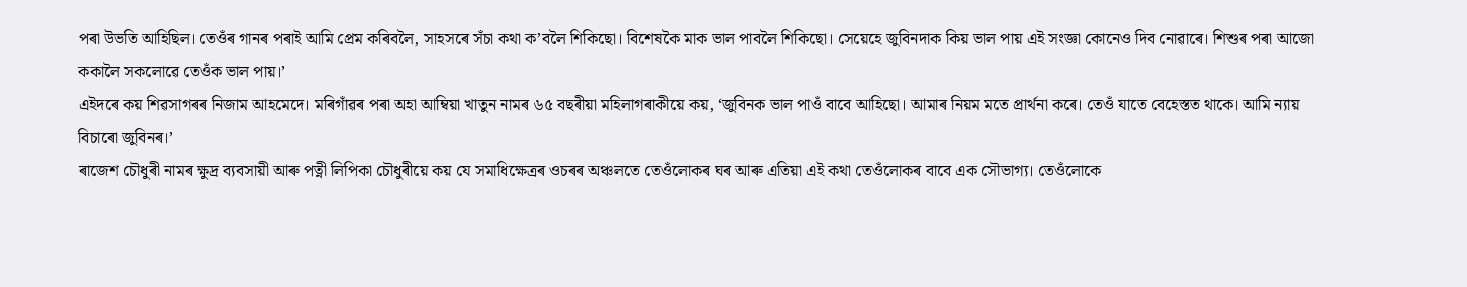পৰা উভতি আহিছিল। তেওঁৰ গানৰ পৰাই আমি প্রেম কৰিবলৈ, সাহসৰে সঁচা কথা ক’বলৈ শিকিছো। বিশেষকৈ মাক ভাল পাবলৈ শিকিছো। সেয়েহে জুবিনদাক কিয় ভাল পায় এই সংজ্ঞা কোনেও দিব নোৱাৰে। শিশুৰ পৰা আজো ককালৈ সকলোৱে তেওঁক ভাল পায়।’
এইদৰে কয় শিৱসাগৰৰ নিজাম আহমেদে। মৰিগাঁৱৰ পৰা অহা আম্বিয়া খাতুন নামৰ ৬৫ বছৰীয়া মহিলাগৰাকীয়ে কয়, ‘জুবিনক ভাল পাওঁ বাবে আহিছো। আমাৰ নিয়ম মতে প্রার্থনা কৰে। তেওঁ যাতে বেহেস্তত থাকে। আমি ন্যায় বিচাৰো জুবিনৰ।’
ৰাজেশ চৌধুৰী নামৰ ক্ষুদ্র ব্যবসায়ী আৰু পত্নী লিপিকা চৌধুৰীয়ে কয় যে সমাধিক্ষেত্ৰৰ ওচৰৰ অঞ্চলতে তেওঁলোকৰ ঘৰ আৰু এতিয়া এই কথা তেওঁলোকৰ বাবে এক সৌভাগ্য। তেওঁলোকে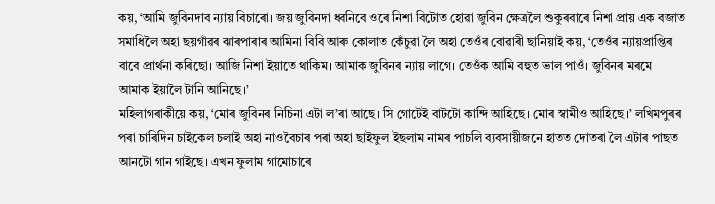কয়, ‘আমি জুবিনদাব ন্যায় বিচাৰো। জয় জুবিনদা ধ্বনিবে ওৰে নিশা বিটোত হোৱা জুবিন ক্ষেত্রলৈ শুকুৰবাৰে নিশা প্রায় এক বজাত সমাধিলৈ অহা ছয়গাঁৱৰ ঝাৰপাৰাৰ আমিনা বিবি আৰু কোলাত কেঁচুৱা লৈ অহা তেওঁৰ বোৱাৰী ছানিয়াই কয়, ‘তেওঁৰ ন্যায়প্রাপ্তিৰ বাবে প্রার্থনা কৰিছো। আজি নিশা ইয়াতে থাকিম। আমাক জুবিনৰ ন্যায় লাগে। তেওঁক আমি বহুত ভাল পাওঁ। জুবিনৰ মৰমে আমাক ইয়ালৈ টানি আনিছে।’
মহিলাগৰাকীয়ে কয়, ‘মোৰ জুবিনৰ নিচিনা এটা ল’ৰা আছে। সি গোটেই বাটটো কান্দি আহিছে। মোৰ স্বামীও আহিছে।’ লখিমপুৰৰ পৰা চাৰিদিন চাইকেল চলাই অহা নাওবৈচাৰ পৰা অহা ছাইফুল ইছলাম নামৰ পাচলি ব্যবসায়ীজনে হাতত দোতৰা লৈ এটাৰ পাছত আনটো গান গাইছে। এখন ফুলাম গামোচাৰে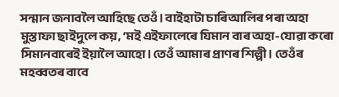সন্মান জনাবলৈ আহিছে তেওঁ। বাইহাটা চাৰিআলিৰ পৰা অহা মুস্তাফা ছাইদুলে কয়, ‘মই এইফালেৰে যিমান বাৰ অহা-যোৱা কৰো সিমানবাৰেই ইয়ালৈ আহো। তেওঁ আমাৰ প্ৰাণৰ শিল্পী। তেওঁৰ মহব্বতৰ বাবে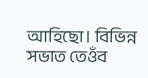আহিছো। বিভিন্ন সভাত তেওঁব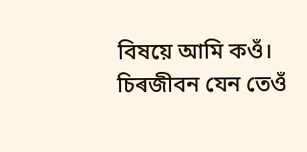বিষয়ে আমি কওঁ। চিৰজীবন যেন তেওঁ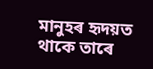মানুহৰ হৃদয়ত থাকে তাৰে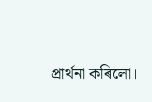প্রার্থনা কৰিলো।